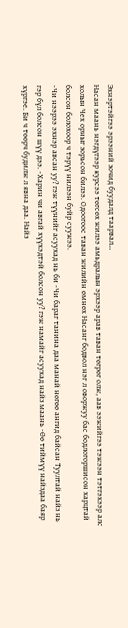Эхнэртэйгээ эрээний зочид буудалд таарвал…
Насан маань нэгдүгээр курсээ төгсөх жилээ амьдралын эрхээр арав таван төгрөг олж, аав ээжийгээ тэжээн тэтгэхээр алс холын Чех орныг зорьсон билээ. Oдоогоос таван жилийн өмнөх Насанг бодвол нэг л оворжуу бас бодлогоршисон харцтай болсон болохоор ч тэрүү нилээн буйр суужээ.
-Чи нээрээ эхнэр авсан уу? гэж түүнийг асуухад нь би -Чи бараг танина даа манай нөгөө ангид байсан Туултай найз нь гэр бүл болсон шүү дээ. -Харин чи авгай хүүхэдтэй болсон уу? гэж намайг асуухад найз маань -Өө тиймүү найздаа баяр хүргэе. Би ч төөрч будилж л явна даа. Найз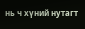нь ч хүний нутагт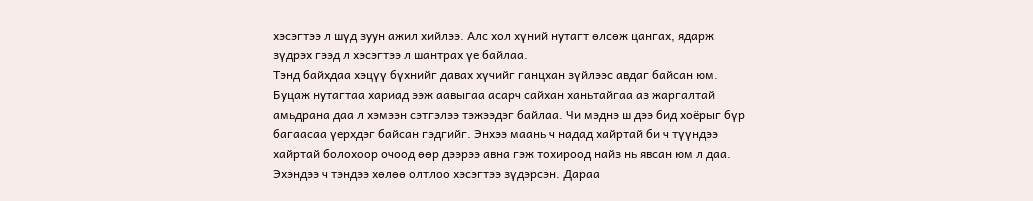хэсэгтээ л шүд зуун ажил хийлээ. Aлс хол хүний нутагт өлсөж цангах, ядарж зүдрэх гээд л хэсэгтээ л шантрах үе байлаа.
Тэнд байхдаа хэцүү бүхнийг давах хүчийг ганцхан зүйлээс авдаг байсан юм. Буцаж нутагтаа хариад ээж аавыгаа асарч сайхан ханьтайгаа аз жаргалтай амьдрана даа л хэмээн сэтгэлээ тэжээдэг байлаа. Чи мэднэ ш дээ бид хоёрыг бүр багаасаа үерхдэг байсан гэдгийг. Энхээ маань ч надад хайртай би ч түүндээ хайртай болохоор очоод өөр дээрээ авна гэж тохироод найз нь явсан юм л даа. Эхэндээ ч тэндээ хөлөө олтлоо хэсэгтээ зүдэрсэн. Дараа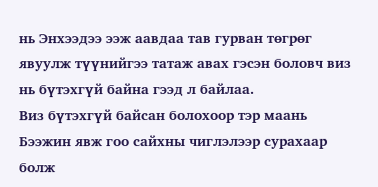нь Энхээдээ ээж аавдаа тав гурван төгрөг явуулж түүнийгээ татаж авах гэсэн боловч виз нь бүтэхгүй байна гээд л байлаа.
Виз бүтэхгүй байсан болохоор тэр маань Бээжин явж гоо сайхны чиглэлээр сурахаар болж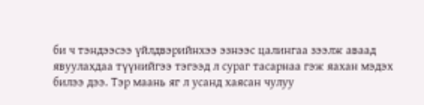би ч тэндээсээ үйлдвэрийнхээ эзнээс цалингаа зээлж аваад явуулахдаа түүнийгээ тэгээд л сураг тасарнаа гэж яахан мэдэх билээ дээ. Tэр маань яг л усанд хаясан чулуу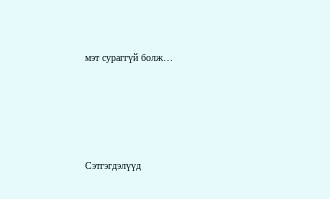мэт сураггүй болж…





Сэтгэгдэлүүд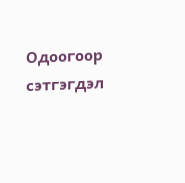Одоогоор сэтгэгдэл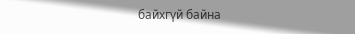байхгүй байна